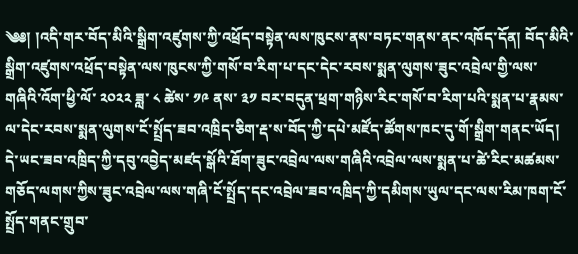༄༅། །འདི་གར་བོད་མིའི་སྒྲིག་འཛུགས་ཀྱི་འཕྲོད་བསྟེན་ལས་ཁུངས་ནས་བཏང་གནས་ནང་འཁོད་དོན། བོད་མིའི་སྒྲིག་འཛུགས་འཕྲོད་བསྟེན་ལས་ཁུངས་ཀྱི་གསོ་བ་རིག་པ་དང་དེང་རབས་སྨན་ལུགས་ཟུང་འབྲེལ་གྱི་ལས་གཞིའི་འོག་ཕྱི་ལོ་ ༢༠༢༢ ཟླ་ ༨ ཚེས་ ༡༩ ནས་ ༣༡ བར་བདུན་ཕྲག་གཉིས་རིང་གསོ་བ་རིག་པའི་སྨན་པ་རྣམས་ལ་དེང་རབས་སྨན་ལུགས་ངོ་སྤྲོད་ཟབ་འཁྲིད་ཅིག་རྡ་ས་བོད་ཀྱི་དཔེ་མཛོད་ཚོགས་ཁང་དུ་གོ་སྒྲིག་གནང་ཡོད།
དེ་ཡང་ཟབ་འཁྲིད་ཀྱི་དབུ་འབྱེད་མཛད་སྒོའི་ཐོག་ཟུང་འབྲེལ་ལས་གཞིའི་འབྲེལ་ལས་སྨན་པ་ཚེ་རིང་མཚམས་གཅོད་ལགས་ཀྱིས་ཟུང་འབྲེལ་ལས་གཞི་ངོ་སྤྲོད་དང་འབྲེལ་ཟབ་འཁྲིད་ཀྱི་དམིགས་ཡུལ་དང་ལས་རིམ་ཁག་ངོ་སྤྲོད་གནང་གྲུབ་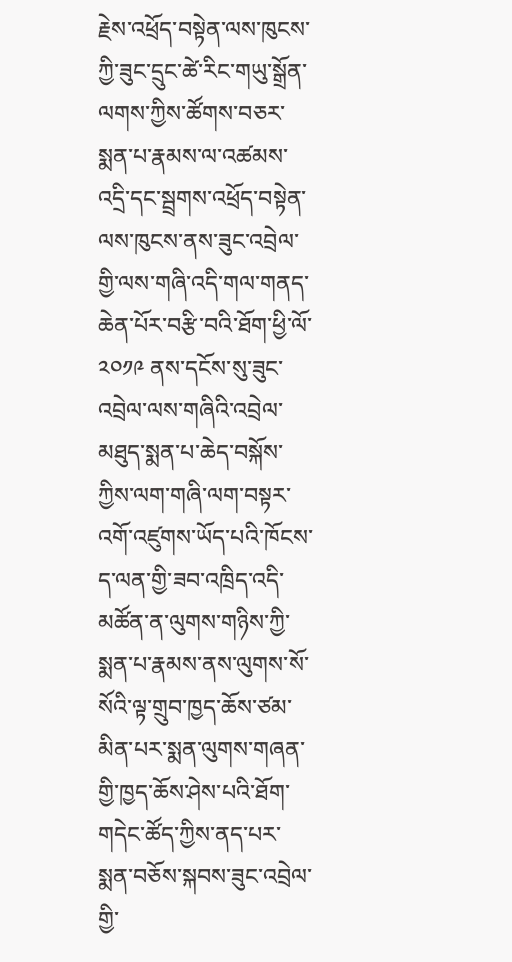རྗེས་འཕྲོད་བསྟེན་ལས་ཁུངས་ཀྱི་ཟུང་དྲུང་ཚེ་རིང་གཡུ་སྒྲོན་ལགས་ཀྱིས་ཚོགས་བཅར་སྨན་པ་རྣམས་ལ་འཚམས་འདྲི་དང་སྦྲགས་འཕྲོད་བསྟེན་ལས་ཁུངས་ནས་ཟུང་འབྲེལ་གྱི་ལས་གཞི་འདི་གལ་གནད་ཆེན་པོར་བརྩི་བའི་ཐོག་ཕྱི་ལོ་ ༢༠༡༩ ནས་དངོས་སུ་ཟུང་འབྲེལ་ལས་གཞིའི་འབྲེལ་མཐུད་སྨན་པ་ཆེད་བསྐོས་ཀྱིས་ལག་གཞི་ལག་བསྟར་འགོ་འཛུགས་ཡོད་པའི་ཁོངས་ད་ལན་གྱི་ཟབ་འཁྲིད་འདི་མཚོན་ན་ལུགས་གཉིས་ཀྱི་སྨན་པ་རྣམས་ནས་ལུགས་སོ་སོའི་ལྟ་གྲུབ་ཁྱད་ཆོས་ཙམ་མིན་པར་སྨན་ལུགས་གཞན་གྱི་ཁྱད་ཆོས་ཤེས་པའི་ཐོག་གདེང་ཚོད་ཀྱིས་ནད་པར་སྨན་བཅོས་སྐབས་ཟུང་འབྲེལ་གྱི་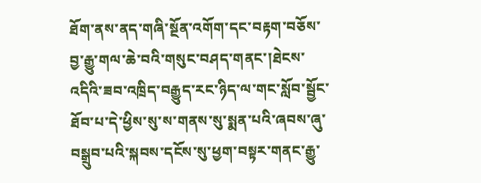ཐོག་ནས་ནད་གཞི་སྔོན་འགོག་དང་བརྟག་བཅོས་བྱ་རྒྱུ་གལ་ཆེ་བའི་གསུང་བཤད་གནང་།ཐེངས་འདིའི་ཟབ་འཁྲིད་བརྒྱུད་རང་ཉིད་ལ་གང་སློབ་སྦྱོང་ཐོབ་པ་དེ་ཕྱིས་སུ་ས་གནས་སུ་སྨན་པའི་ཞབས་ཞུ་བསྒྲུབ་པའི་སྐབས་དངོས་སུ་ཕྱག་བསྟར་གནང་རྒྱུ་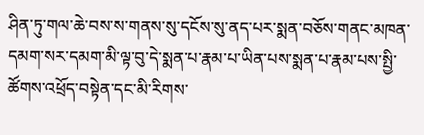ཤིན་ཏུ་གལ་ཆེ་བས་ས་གནས་སུ་དངོས་སུ་ནད་པར་སྨན་བཅོས་གནང་མཁན་དམག་སར་དམག་མི་ལྟ་བུ་དེ་སྨན་པ་རྣམ་པ་ཡིན་པས་སྨན་པ་རྣམ་པས་སྤྱི་ཚོགས་འཕྲོད་བསྟེན་དང་མི་རིགས་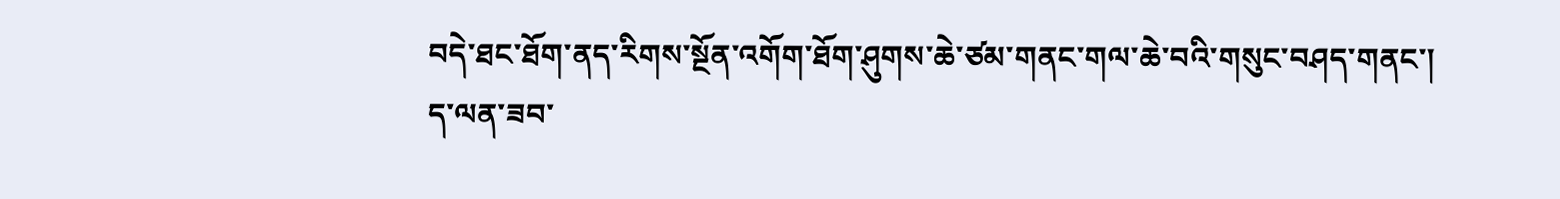བདེ་ཐང་ཐོག་ནད་རིགས་སྔོན་འགོག་ཐོག་ཤུགས་ཆེ་ཙམ་གནང་གལ་ཆེ་བའི་གསུང་བཤད་གནང་།
ད་ལན་ཟབ་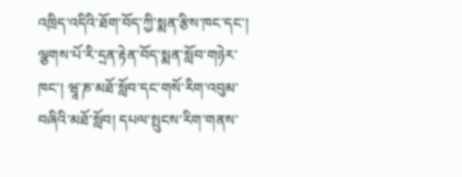འཁྲིད་འདིའི་ཐོག་བོད་ཀྱི་སྨན་རྩིས་ཁང་དང་། ལྕགས་པོ་རི་དྲན་རྟེན་བོད་སྨན་སློབ་གཉེར་ཁང་། ཝཱ་ཎ་མཐོ་སློབ་དང་གསོ་རིག་འབུམ་བཞིའི་མཐོ་སློབ། དཔལ་སྤུངས་རིག་གནས་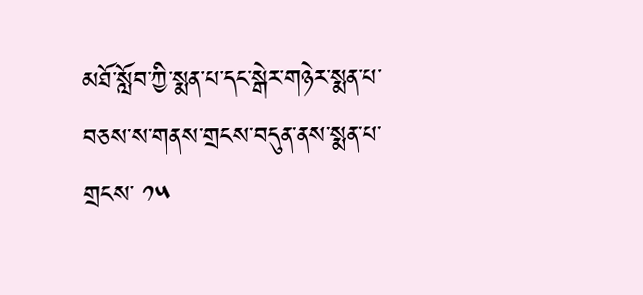མཐོ་སློབ་ཀྱི་སྨན་པ་དང་སྒེར་གཉེར་སྨན་པ་བཅས་ས་གནས་གྲངས་བདུན་ནས་སྨན་པ་གྲངས་ ༡༥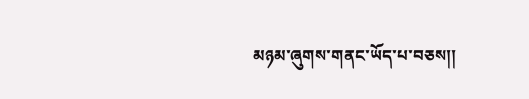མཉམ་ཞུགས་གནང་ཡོད་པ་བཅས།།